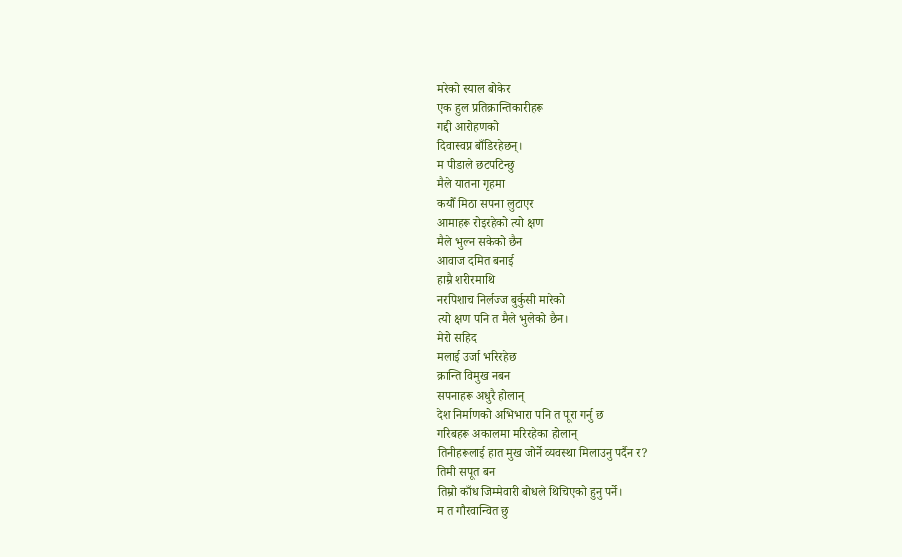मरेको स्याल बोकेर
एक हुल प्रतिक्रान्तिकारीहरू
गद्दी आरोहणको
दिवास्वप्न बाँडिरहेछन्।
म पीडाले छटपटिन्छु
मैले यातना गृहमा
कयौँ मिठा सपना लुटाएर
आमाहरू रोइरहेको त्यो क्षण
मैले भुल्न सकेको छैन
आवाज दमित बनाई
हाम्रै शरीरमाथि
नरपिशाच निर्लज्ज बुर्कुसी मारेको
त्यो क्षण पनि त मैले भुलेको छैन।
मेरो सहिद
मलाई उर्जा भरिरहेछ
क्रान्ति विमुख नबन
सपनाहरू अधुरै होलान्
देश निर्माणको अभिभारा पनि त पूरा गर्नु छ
गरिबहरू अकालमा मरिरहेका होलान्
तिनीहरूलाई हात मुख जोर्ने व्यवस्था मिलाउनु पर्दैन र?
तिमी सपूत बन
तिम्रो काँध जिम्मेवारी बोधले थिचिएको हुनु पर्ने।
म त गौरवान्वित छु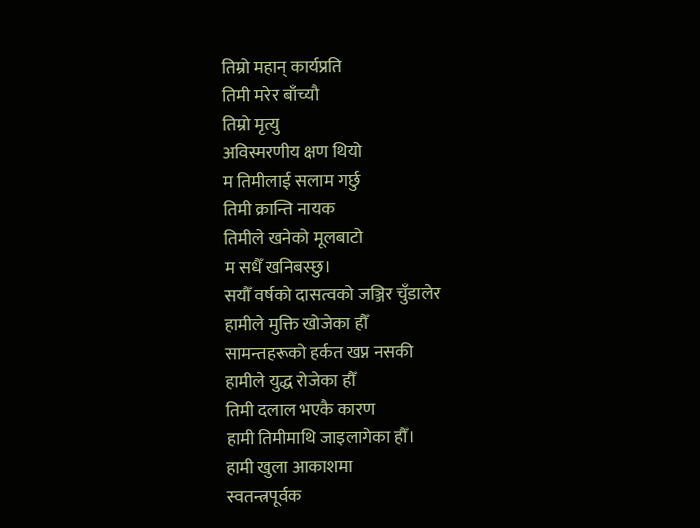तिम्रो महान् कार्यप्रति
तिमी मरेर बाँच्यौ
तिम्रो मृत्यु
अविस्मरणीय क्षण थियो
म तिमीलाई सलाम गर्छु
तिमी क्रान्ति नायक
तिमीले खनेको मूलबाटो
म सधैँ खनिबस्छु।
सयौँ वर्षको दासत्वको जञ्जिर चुँडालेर
हामीले मुक्ति खोजेका हौँ
सामन्तहरूको हर्कत खप्न नसकी
हामीले युद्ध रोजेका हौँ
तिमी दलाल भएकै कारण
हामी तिमीमाथि जाइलागेका हौँ।
हामी खुला आकाशमा
स्वतन्त्रपूर्वक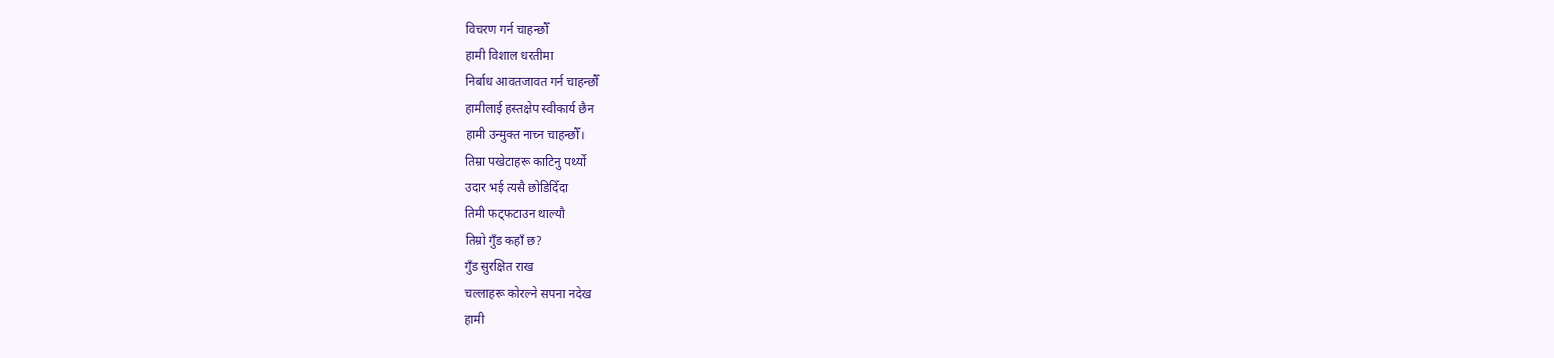विचरण गर्न चाहन्छौँ
हामी विशाल धरतीमा
निर्बाध आवतजावत गर्न चाहन्छौँ
हामीलाई हस्तक्षेप स्वीकार्य छैन
हामी उन्मुक्त नाच्न चाहन्छौँ।
तिम्रा पखेटाहरू काटिनु पर्थ्यो
उदार भई त्यसै छोडिदिँदा
तिमी फट्फटाउन थाल्यौ
तिम्रो गुँड कहाँ छ?
गुँड सुरक्षित राख
चल्लाहरू कोरल्ने सपना नदेख
हामी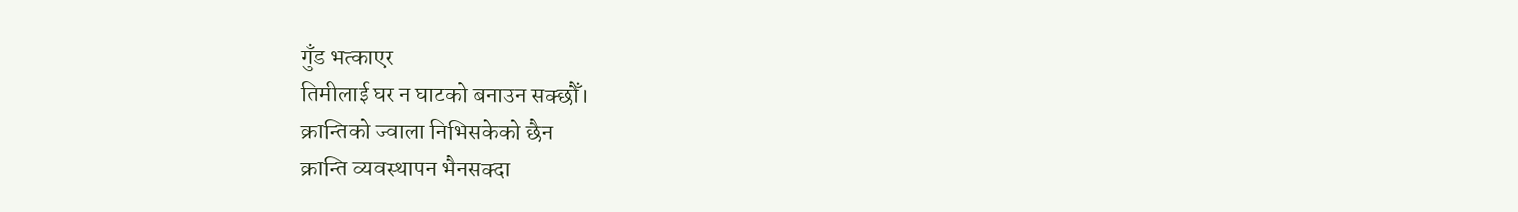गुँड भत्काएर
तिमीलाई घर न घाटको बनाउन सक्छौँ।
क्रान्तिको ज्वाला निभिसकेको छैन
क्रान्ति व्यवस्थापन भैनसक्दा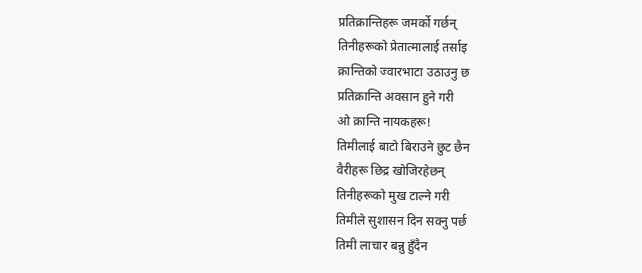प्रतिक्रान्तिहरू जमर्को गर्छन्
तिनीहरूको प्रेतात्मालाई तर्साइ
क्रान्तिको ज्वारभाटा उठाउनु छ
प्रतिक्रान्ति अवसान हुने गरी
ओ क्रान्ति नायकहरू!
तिमीलाई बाटो बिराउने छुट छैन
वैरीहरू छिद्र खोजिरहेछन्
तिनीहरूको मुख टाल्ने गरी
तिमीले सुशासन दिन सक्नु पर्छ
तिमी लाचार बन्नु हुँदैन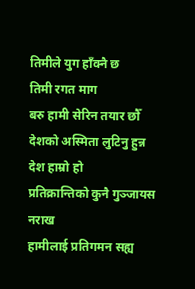तिमीले युग हाँक्नै छ
तिमी रगत माग
बरु हामी सेरिन तयार छौँ
देशको अस्मिता लुटिनु हुन्न
देश हाम्रो हो
प्रतिक्रान्तिको कुनै गुञ्जायस नराख
हामीलाई प्रतिगमन सह्य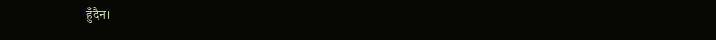हुँदैन।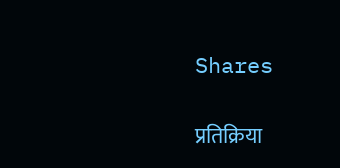Shares

प्रतिक्रिया